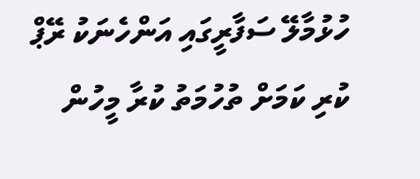ހުޅުމާލޭ ސަފާރީގައި އަންހެނަކު ރޭޕް ކުރި ކަމަށް ތުހުމަތު ކުރާ މީހުން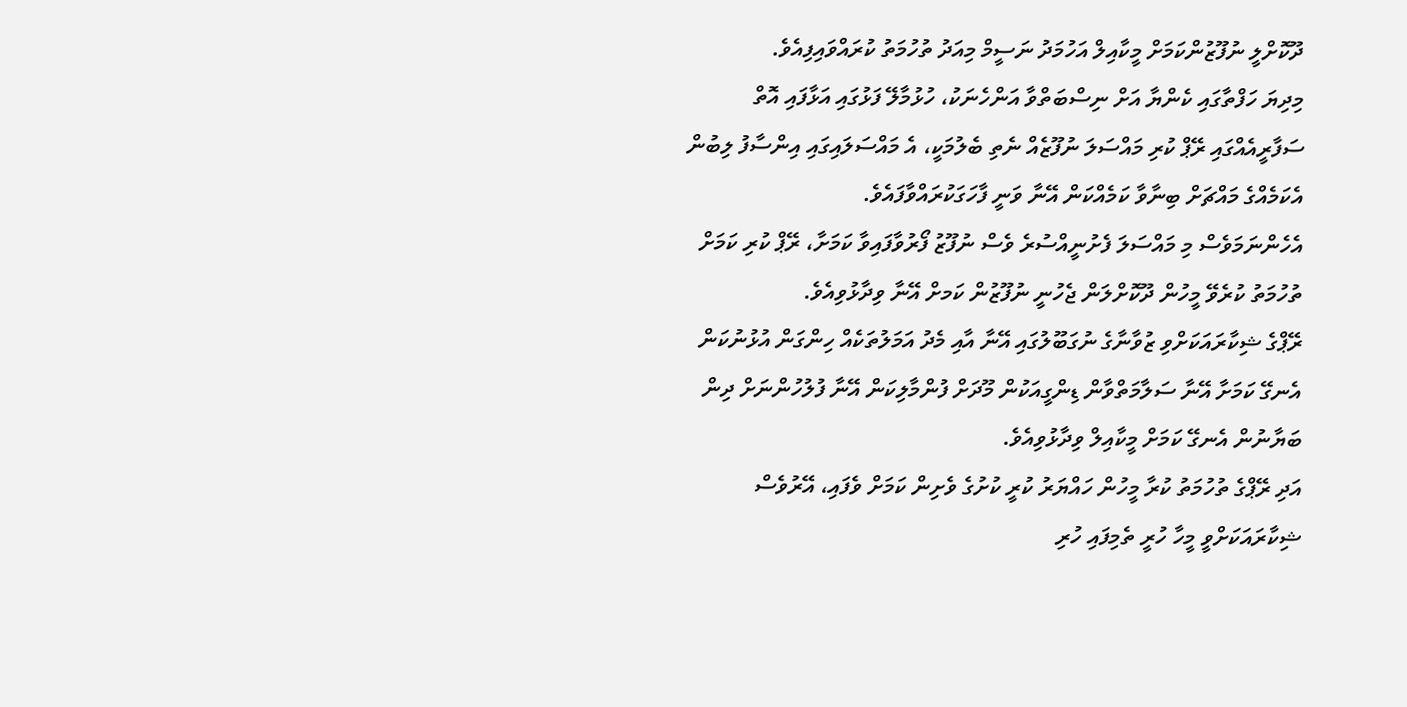ދޫކޮށްލީ ނުފޫޒުންކަމަށް މީކާއިލް އަހުމަދު ނަސީމް މިއަދު ތުހުމަތު ކުރައްވައިފިއެވެ.
މިދިޔަ ހަފްތާގައި ކެންޔާ އަށް ނިސްބަތްވާ އަންހެނަކު، ހުޅުމާލޭ ފަޅުގައި އަޅާފައި އޮތް ސަފާރީއެއްގައި ރޭޕް ކުރި މައްސަލަ ނުފޫޒެއް ނެތި ބެލުމަކީ، އެ މައްސަލައިގައި އިންސާފު ލިބުން އެކަމެއްގެ މައްޗަށް ބިނާވާ ކަމެއްކަން އޭނާ ވަނީ ފާހަގަކުރައްވާފައެވެ.
އެހެންނަމަވެސް މި މައްސަލަ ފެށުނީއްސުރެ ވެސް ނުފޫޒު ފޯރުވާފައިވާ ކަމަށާ، ރޭޕް ކުރި ކަމަށް ތުހުމަތު ކުރެވޭ މީހުން ދޫކޮށްލަން ޖެހުނީ ނުފޫޒުން ކަމށް އޭނާ ވިދާޅުވިއެވެ.
ރޭޕްގެ ޝިކާރައަކަށްވި ޒުވާނާގެ ނުގަބޫލުގައި އޭނާ އާއި މެދު އަމަލުތަކެއް ހިންގަން އުޅުނުކަން އެނގޭ ކަމަށާ އޭނާ ސަލާމަތްވާން ޑިންގީއަކުން މޫދަށް ފުންމާލިކަން އޭނާ ފުލުހުންނަށް ދިން ބަޔާނުން އެނގޭ ކަމަށް މީކާއިލް ވިދާޅުވިއެވެ.
އަދި ރޭޕްގެ ތުހުމަތު ކުރާ މީހުން ހައްޔަރު ކުރީ ކުށުގެ ވެށިން ކަމަށް ވެފައި، އޭރުވެސް ޝިކާރައަކަށްވީ މީހާ ހުރީ ތެމިފައި ހުރި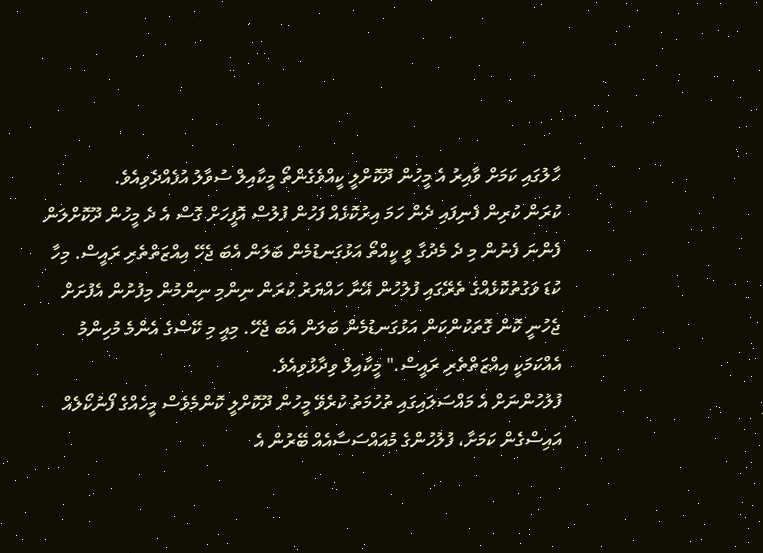ހާލުގައި ކަމަށް ވާއިރު އެ މީހުން ދޫކޮށްލީ ކީއްވެގެންތޯ މީކާއިލް ސުވާލު އުފެއްދެވިއެވެ.
ކުރަން ކުރިން ފެނިފައި ދެން ހަމަ އިރުކޮޅެއް ފަހުން ފުލުސް އޮފީހަށް ގޮސް އެ ދެ މީހުން ދޫކޮށްލަން ފެންނަ ފެނުން މި ދެ މެދުގާ ވީ ކީއްތޯ އަޅުގަނޑުމެން ބަލަން އެބަ ޖެހޭ އިއްޒަތްތެރި ރައީސް. މިހާ ކުޑަ ވަގުތުކޮޅެއްގެ ތެރޭގައި ފުލުހުން އޭނާ ހައްޔަރު ކުރަން ނިންމި ނިންމުން މިފުށުން އެފުށަށް ޖެހުނީ ކޮން ގޮތަކުންކަން އަޅުގަނޑުމެން ބަލަން އެބަ ޖެހޭ. މިއީ މި ކޭސްގެ އެންމެ މުހިންމު އެއްކަމަކީ އިއްޒަތްތެރި ރައީސް." މީކާއިލް ވިދާޅުވިއެވެ.
ފުލުހުންނަށް އެ މައްސަލައިގައި ތުހުމަތު ކުރެވޭ މީހުން ދޫކޮށްލީ ކޮންމެވެސް މީހެއްގެ ފޯނުކޯލެއް އައިސްގެން ކަމަށާ، ފުލުހުންގެ މުއައްސަސާއެއް ބޭރުން އެ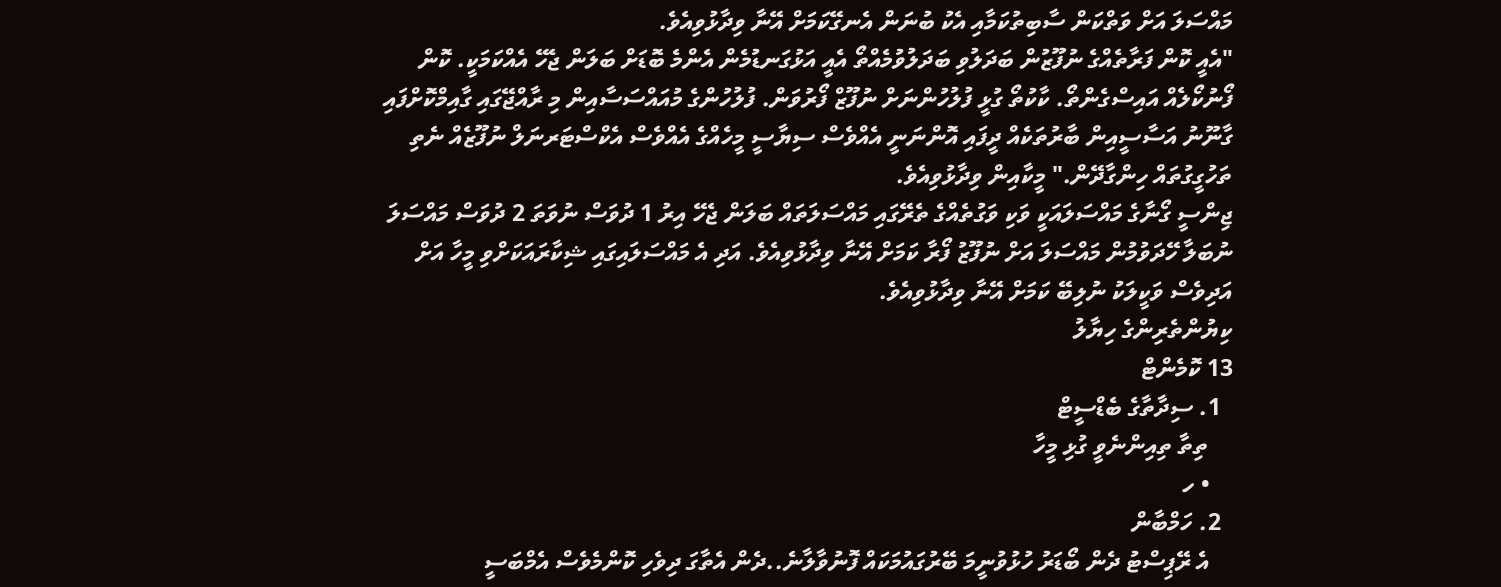މައްސަލަ އަށް ވަތްކަން ސާބިތުކަމާއި އެކު ބުނަން އެނގޭކަމަށް އޭނާ ވިދާޅުވިއެވެ.
"އެއީ ކޮން ފަރާތެއްގެ ނުފޫޒުން ބަދަލުވި ބަދަލުވުމެއްތޯ އެއީ އަޅުގަނޑުމެން އެންމެ ބޮޑަށް ބަލަން ޖެހޭ އެއްކަމަކީ. ކޮން ފޯނުކޯލެއް އައިސްގެންތޯ. ކާކުތޯ ގުޅީ ފުލުހުންނަށް ނުފޫޒް ފޯރުވަން. ފުލުހުންގެ މުއައްސަސާއިން މި ރާއްޖޭގައި ގާއިމްކޮށްފައި ގާނޫނު އަސާސީއިން ބާރުތަކެއް ދީފައި އޮންނަނީ އެއްވެސް ސިޔާސީ މީހެއްގެ އެއްވެސް އެކްސްޓަރނަލް ނުފޫޒެއް ނެތި ތަހުގީގުތައް ހިންގާދޭން." މީކާއިން ވިދާޅުވިއެވެ.
ޖިންސީ ގޯނާގެ މައްސަލައަކީ ވަކި ވަގުތެއްގެ ތެރޭގައި މައްސަލަތައް ބަލަން ޖެހޭ އިރު 1 ދުވަސް ނުވަތަ 2 ދުވަސް މައްސަލަ ނުބަލާ ހޭދަވުމުން މައްސަލަ އަށް ނުފޫޒު ފޯރާ ކަމަށް އޭނާ ވިދާޅުވިއެވެ. އަދި އެ މައްސަލައިގައި ޝިކާރައަކަށްވި މީހާ އަށް އަދިވެސް ވަކީލަކު ނުލިބޭ ކަމަށް އޭނާ ވިދާޅުވިއެވެ.
ކިޔުންތެރިންގެ ހިޔާލު
13 ކޮމެންޓް
  1. ސިދާތާގެ ބެޑްސީޓް
    ތިތާ ތިއިންނެވީ ގުޅި މީހާ
    • ހ
  2. ހަމްބާން
    އެ ރޭޕިސްޓު ދެން ބޯޑަރު ހުޅުވުނީމަ ބޭރުގައުމަކައް ފޮނުވާލާނެ..ދެން އެތާގަ ދިވެހި ކޮންމެވެސް އެމްބަސީ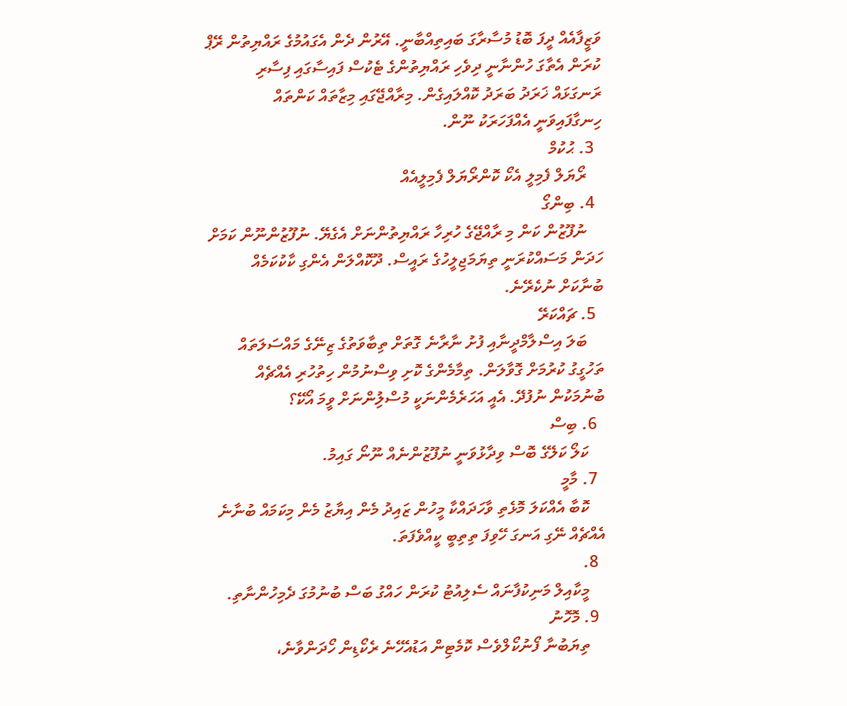ވަޒީފާއެއް ދީފަ ބޮޑު މުސާރާގަ ބައިތިއްބާނީ. އޭރުން ދެން އެގައުމުގެ ރައްޔިތުން ރޭޕް ކުރަން އެތާގަ ހުންނާނީ ދިވެހި ރައްޔިތުންގެ ޓެކުސް ފައިސާގައި ފިސާރި ރަނގަޅައް ޚަރަދު ބަރަދު ކޮއްލައިގެން. މިރާއްޖޭގައި މިޒާތައް ކަންތައް ހިނގާފައިވަނީ އެއްފަހަރަކު ނޫން.
  3. ޙުކުމް
    ރޯޔަލް ފެމިލީ އެކޯ ކޮންރޯޔަލް ފެމިލީއެއް
  4. ބިންގޯ
    ނުފޫޒުން ކަން މި ރާއްޖޭގެ ހުރިހާ ރައްޔިތުންނަށް އެގެޔޭ. ނުފޫޒުންނޫން ކަމަށް ހަދަން މަސައްކުރަނީ ތިޔަމަޖިލީހުގެ ރައީސް. ދޫކޮއްލަން އެންގި ކާކުކަމެއް ބުނާކަށް ނުކެރޭނެ.
  5. ޗައްކަރޭ
    ބަލަ އިސްލާމްދީނާއި ފުށު ނާރާނެ ގޮތަށް ތިބާވަތުގެ ޒިނޭގެ މައްސަލަތައް ތަހުގީގު ކުރުމަށް ގޮވާލަން. ތިމާމެންގެ ކޮށި ވިސްނުމުން ހިތުހުރި އެއްޗެއް ބުނުމަކުން ނުފުދޭ. އެއީ އަހަރެމެންނަކީ މުސްލިުންނަށް ވީމަ އޯކޭ؟
  6. ބިސް
    ކަލޯ ކަލޭގެ ބޮސް ވިދާޅުވަނީ ނުފޫޒުންނެއް ނޫނޯ ގައިމު.
  7. މާމީ
    ކޮބާ އެއްކަލަ މޮޅެތި ވާހަދައްކާ މީހުން ޒައިދު މެން އިޔާޒު މެން މިކަމައް ބުނާނެ އެއްޗެއް ނޭގި އަނގަ ހޭވިފަ ތިތިބީ ކީއްވެފަތަ.
  8.
    މީކާއިލް މަނިކުފާނައް ސެލިއުޓު ކުރަން ހައްގު ބަސް ބުނުމުގަ ދެމިހުންނާތި.
  9. މޮހޮނު
    ތިޔަބުނާ ފޯނުކޯލްވެސް ކޮމެޓިން އަޑުއެހޭނެ ރެކޯޑިން ހޯދަންވާނެ،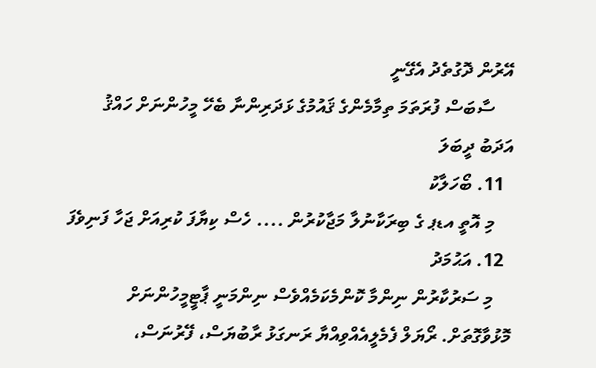އޭރުން ދޮގުތެދު އެގޭނީ
    ސާބަސް ފުރަތަމަ ތިމާމެންގެ ޤައުމުގެ ޅަދަރިންނާ ބެހޭ މީހުންނަށް ހައްޤު އަދަބު ދީބަލަ
  11. ބޯހަލާކު
    މި އޮތީ އޑޕ ގެ ބިރަކާނުލާ މަޖާކުރުން .... ހެސް ކިޔާފަ ކުރިއަށް ޖަހާ ފަނިވެފަ
  12. އަޙުމަދު
    މި ސަރުކާރުން ނިންމާ ކޮންމެކަމެއްވެސް ނިންމަނީ ޕާޓީމީހުންނަށް މޮޅުވާގޮތަށް. ރޯޔަލް ފެމެލީއެއްވިއްޔާ ރަނގަޅު ރާބުޔަސް، ފޭރުނަސް،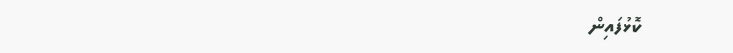ކޮޅުފައިން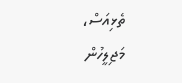ތެޅިއަސް، މަޖިލީހުން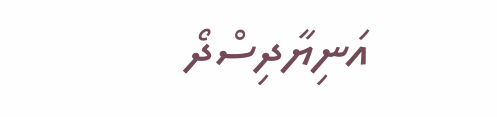އަނިޔާދިސްދޯ